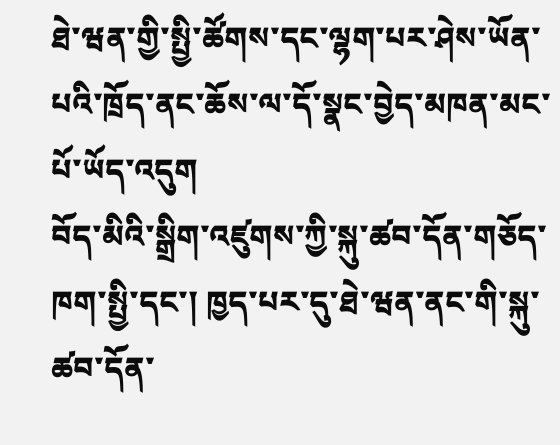ཐེ་ཝན་གྱི་སྤྱི་ཚོགས་དང་ལྷག་པར་ཤེས་ཡོན་པའི་ཁྲོད་ནང་ཆོས་ལ་དོ་སྣང་བྱེད་མཁན་མང་པོ་ཡོད་འདུག
བོད་མིའི་སྒྲིག་འཛུགས་ཀྱི་སྐུ་ཚབ་དོན་གཅོད་ཁག་སྤྱི་དང་། ཁྱད་པར་དུ་ཐེ་ཝན་ནང་གི་སྐུ་ཚབ་དོན་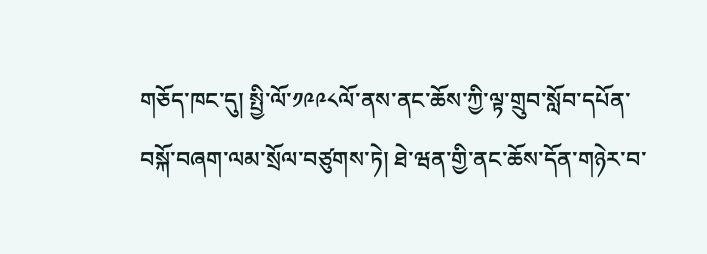གཅོད་ཁང་དུ། སྤྱི་ལོ་༡༩༩༨ལོ་ནས་ནང་ཆོས་ཀྱི་ལྟ་གྲུབ་སློབ་དཔོན་བསྐོ་བཞག་ལམ་སྲོལ་བཙུགས་ཏེ། ཐེ་ཝན་གྱི་ནང་ཆོས་དོན་གཉེར་བ་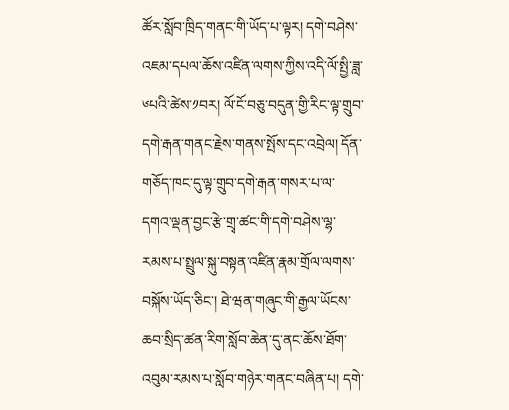ཚོར་སློབ་ཁྲིད་གནང་གི་ཡོད་པ་ལྟར། དགེ་བཤེས་འཇམ་དཔལ་ཆོས་འཛིན་ལགས་ཀྱིས་འདི་ལོ་སྤྱི་ཟླ་༦པའི་ཚེས་༡བར། ལོ་ངོ་བཅུ་བདུན་གྱི་རིང་ལྟ་གྲུབ་དགེ་རྒན་གནང་རྗེས་གནས་སྤོས་དང་འབྲེལ། དོན་གཅོད་ཁང་དུ་ལྟ་གྲུབ་དགེ་རྒན་གསར་པ་ལ་དགའ་ལྡན་བྱང་རྩེ་གྲྭ་ཚང་གི་དགེ་བཤེས་ལྷ་རམས་པ་སྤྲུལ་སྐུ་བསྟན་འཛིན་རྣམ་གྲོལ་ལགས་བསྐོས་ཡོད་ཅིང་། ཐེ་ཝན་གཞུང་གི་རྒྱལ་ཡོངས་ཆབ་སྲིད་ཚན་རིག་སློབ་ཆེན་དུ་ནང་ཆོས་ཐོག་འབུམ་རམས་པ་སློབ་གཉེར་གནང་བཞིན་པ། དགེ་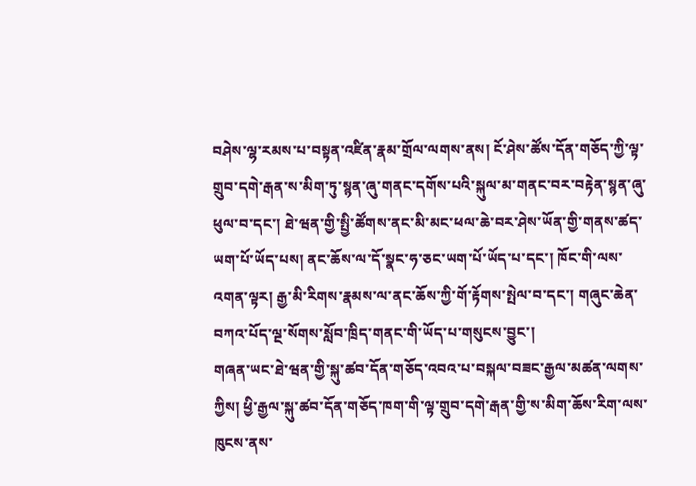བཤེས་ལྷ་རམས་པ་བསྟན་འཛིན་རྣམ་གྲོལ་ལགས་ནས། ངོ་ཤེས་ཚོས་དོན་གཅོད་ཀྱི་ལྟ་གྲུབ་དགེ་རྒན་ས་མིག་ཏུ་སྙན་ཞུ་གནང་དགོས་པའི་སྐུལ་མ་གནང་བར་བརྟེན་སྙན་ཞུ་ཕུལ་བ་དང་། ཐེ་ཝན་གྱི་སྤྱི་ཚོགས་ནང་མི་མང་ཕལ་ཆེ་བར་ཤེས་ཡོན་གྱི་གནས་ཚད་ཡག་པོ་ཡོད་པས། ནང་ཆོས་ལ་དོ་སྣང་ཧ་ཅང་ཡག་པོ་ཡོད་པ་དང་། ཁོང་གི་ལས་འགན་ལྟར། རྒྱ་མི་རིགས་རྣམས་ལ་ནང་ཆོས་ཀྱི་གོ་རྟོགས་སྤེལ་བ་དང་། གཞུང་ཆེན་བཀའ་པོད་ལྔ་སོགས་སློབ་ཁྲིད་གནང་གི་ཡོད་པ་གསུངས་བྱུང་།
གཞན་ཡང་ཐེ་ཝན་གྱི་སྐུ་ཚབ་དོན་གཅོད་འབའ་པ་བསྐལ་བཟང་རྒྱལ་མཚན་ལགས་ཀྱིས། ཕྱི་རྒྱལ་སྐུ་ཚབ་དོན་གཅོད་ཁག་གི་ལྟ་གྲུབ་དགེ་རྒན་གྱི་ས་མིག་ཆོས་རིག་ལས་ཁུངས་ནས་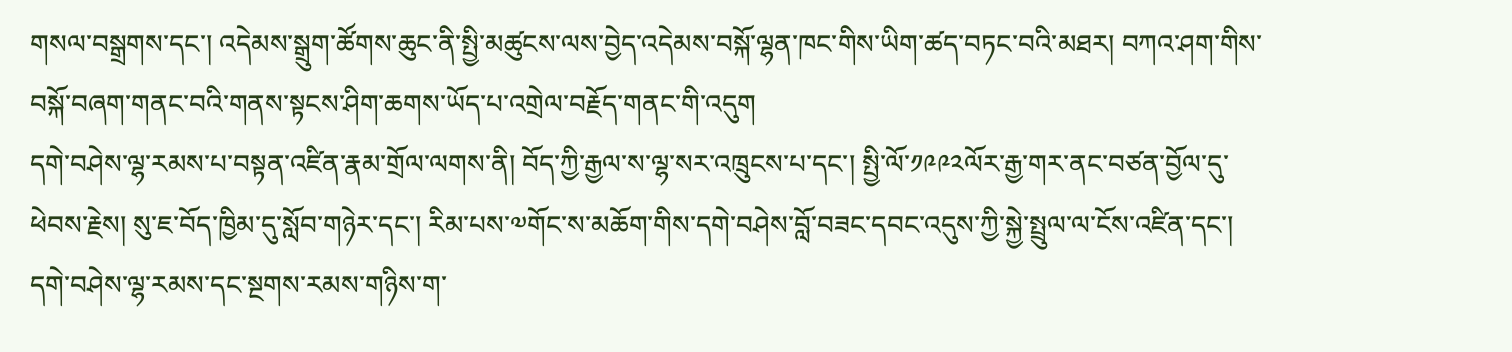གསལ་བསྒྲགས་དང་། འདེམས་སྒྲུག་ཚོགས་ཆུང་ནི་སྤྱི་མཚུངས་ལས་བྱེད་འདེམས་བསྐོ་ལྷན་ཁང་གིས་ཡིག་ཚད་བཏང་བའི་མཐར། བཀའ་ཤག་གིས་བསྐོ་བཞག་གནང་བའི་གནས་སྟངས་ཤིག་ཆགས་ཡོད་པ་འགྲེལ་བརྗོད་གནང་གི་འདུག
དགེ་བཤེས་ལྷ་རམས་པ་བསྟན་འཛིན་རྣམ་གྲོལ་ལགས་ནི། བོད་ཀྱི་རྒྱལ་ས་ལྷ་སར་འཁྲུངས་པ་དང་། སྤྱི་ལོ་༡༩༩༢ལོར་རྒྱ་གར་ནང་བཙན་བྱོལ་དུ་ཕེབས་རྗེས། སུ་ཇ་བོད་ཁྱིམ་དུ་སློབ་གཉེར་དང་། རིམ་པས་༧གོང་ས་མཆོག་གིས་དགེ་བཤེས་བློ་བཟང་དབང་འདུས་ཀྱི་སྐྱེ་སྤྲུལ་ལ་ངོས་འཛིན་དང་། དགེ་བཤེས་ལྷ་རམས་དང་སྔགས་རམས་གཉིས་ག་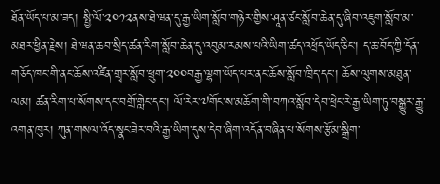ཐོན་ཡོད་པ་མ་ཟད། སྤྱི་ལོ་༢༠༡༢ནས་ཐེ་ཝན་དུ་རྒྱ་ཡིག་སློབ་གཉེར་གྱིས་ཤཱན་ཙང་སློབ་ཆེན་དུ་ཞིབ་འཇུག་སློབ་མ་མཐར་ཕྱིན་རྗེས། ཐེ་ཝན་ཆབ་སྲིད་ཚན་རིག་སློབ་ཆེན་དུ་འབུམ་རམས་པའི་ཡིག་ཚད་འཕྲོད་ཡོད་ཅིང་། ད་ཆ་བོད་ཀྱི་དོན་གཅོད་ཁང་གི་ནང་ཆོས་འཛིན་གྲྭར་སློབ་ཕྲུག་༢༠༠བརྒྱ་ལྷག་ཡོད་པར་ནང་ཆོས་སློབ་ཁྲིད་དང་། ཆོས་ལུགས་མཐུན་ལམ། ཚན་རིག་པ་སོགས་དང་བགྲོ་གླེང་དང་། ལོ་རེར་༧གོང་ས་མཆོག་གི་བཀའ་སློབ་དེབ་ཕྲེང་རེ་རྒྱ་ཡིག་ཏུ་བསྒྱུར་རྒྱུ་འགན་ཁུར། ཀུན་གསལ་འོད་སྣང་ཟེར་བའི་རྒྱ་ཡིག་དུས་དེབ་ཞིག་འདོན་བཞིན་པ་སོགས་རྩོམ་སྒྲིག་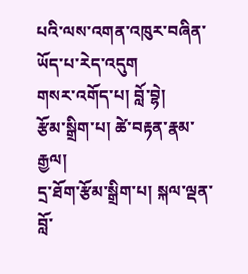པའི་ལས་འགན་འཁུར་བཞིན་ཡོད་པ་རེད་འདུག
གསར་འགོད་པ། བློ་བྷེ།
རྩོམ་སྒྲིག་པ། ཚེ་བརྟན་རྣམ་རྒྱལ།
དྲ་ཐོག་རྩོམ་སྒྲིག་པ། སྐལ་ལྡན་བློ་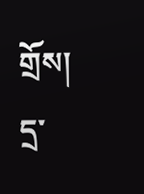གྲོས།
དྲ་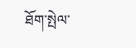ཐོག་སྤེལ་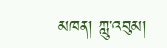མཁན། ཀླུ་འབུམ།